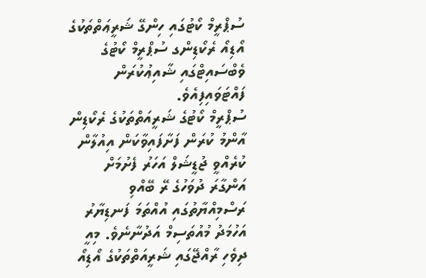ސުޕްރީމް ކޯޓުގައި ހިންގޭ ޝަރީޢަތްތަކުގެ އޯޑިއޯ ރެކޯޑިންގ ސުޕްރީމް ކޯޓުގެ ވެބްސައިޓްގައި ޝާއިޢުކުރަން ފައްޓަވައިފިއެވެ.
ސުޕްރީމް ކޯޓުގެ ޝަރީއަތްތަކުގެ ރެކޯޑިން އާންމު ކުރަން ފަށާފައިވާކަން އިއުލާން ކުރެއްވީ ޖުޑީޝަލް އަހަރު ފެށުމަށް އަންގާރަ ދުވަހުގެ ރޭ ބޭއްވި ރަސްމިއްޔާތުގައި އުއްތަމަ ފަނޑިޔާރު އަހުމަދު މުއުތަސިމް އަދުނާނެވެ. މިއީ ދިވެހި ރާއްޖޭގައި ޝަރީއަތްތަކުގެ އޯޑިއޯ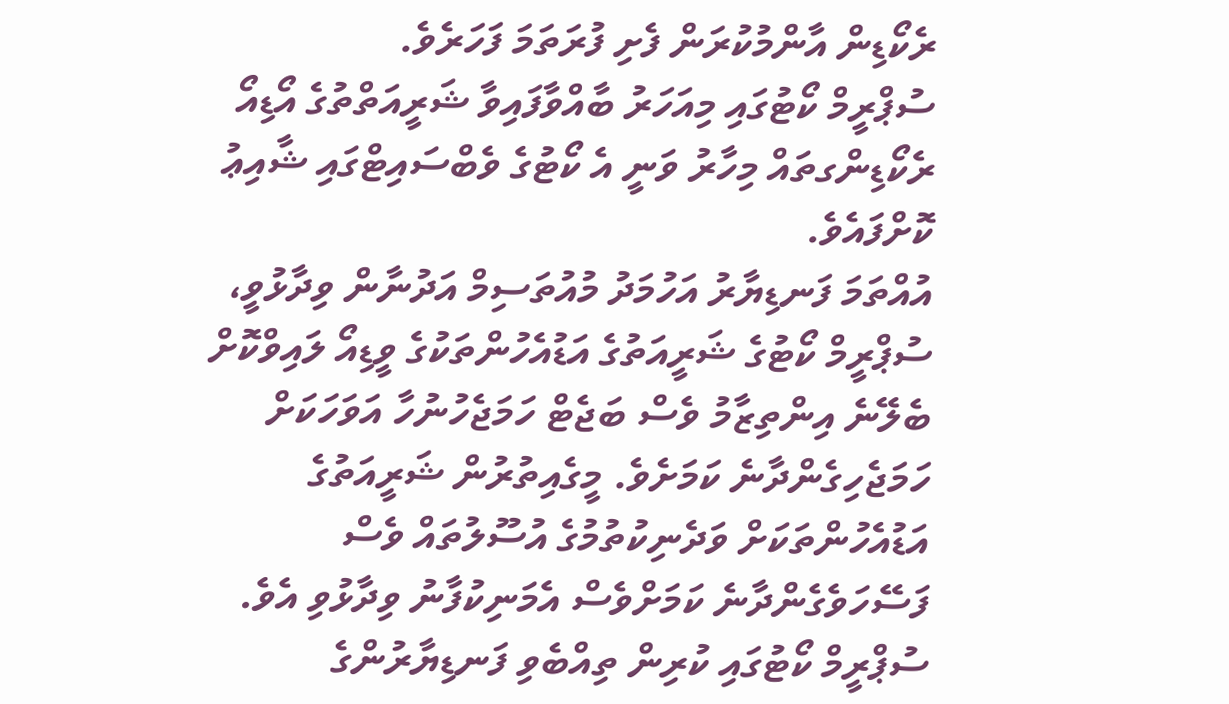ރެކޯޑިން އާންމުކުރަން ފެށި ފުރަތަމަ ފަހަރެވެ.
ސުޕްރީމް ކޯޓުގައި މިއަހަރު ބާއްވާފައިވާ ޝަރީއަތްތުގެ އޯޑިއޯ ރެކޯޑިންގތައް މިހާރު ވަނީ އެ ކޯޓުގެ ވެބްސައިޓްގައި ޝާއިޢު ކޮށްފައެވެ.
އުއްތަމަ ފަނޑިޔާރު އަހުމަދު މުއުތަސިމް އަދުނާން ވިދާޅުވީ، ސުޕްރީމް ކޯޓުގެ ޝަރީއަތުގެ އަޑުއެހުންތަކުގެ ވީޑިއޯ ލައިވްކޮށް ބެލޭނެ އިންތިޒާމު ވެސް ބަޖެޓް ހަމަޖެހުނުހާ އަވަހަކަށް ހަމަޖެހިގެންދާނެ ކަމަށެވެ. މީގެއިތުރުން ޝަރީއަތުގެ އަޑުއެހުންތަކަށް ވަދެނިކުތުމުގެ އުސޫލުތައް ވެސް ފަސޭހަވެގެންދާނެ ކަމަށްވެސް އެމަނިކުފާނު ވިދާޅުވި އެވެ.
ސުޕްރީމް ކޯޓުގައި ކުރިން ތިއްބެވި ފަނޑިޔާރުންގެ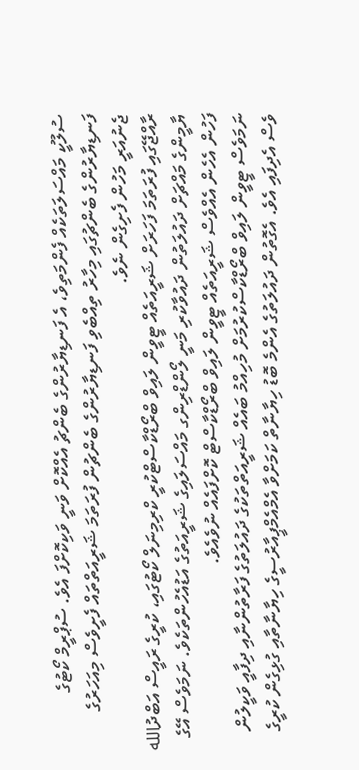ސުލޫކީ މައްސަލަތަކެއް ފެންމަތިވެ، އެ ފަނޑިޔާރުންގެ ބެންޗު އެއްކޮށް ވަނީ ވަކިކޮށްފަ އެވެ. ސުޕްރީމް ކޯޓުގެ ފަނޑިޔާރުންގެ ބެންޗުގައި މިހާރު ތިއްބެވި ފަނޑިޔާރުންގެ ބެންޗުން ފުރަތަމަ ޝަރީއަތްތައް ފެށީވެސް މިއަހަރުގެ ޖެނުއަރީ މަހުން ފެށިގެން ނެވެ.
ރާއްޖޭގައި ފުރަތަމަ ފަހަރަށް ޝަރީއަތެއް ޓީވީން ލައިވް ބްރޯޑްކާސްޓްކުރީ ކްރިމިނަލް ކޯޓުގައި، ކުރީގެ ރައީސް އަބްދުالله ޔާމީންގެ މައްޗަށް ދައުލަތުން ދައުވާކުރި މަނީ ލޯންޑްރިންގ މައްސަލައިގެ ޝަރީއަތުގެ އަޑުއެހުންތަކެވެ. ނަމަވެސް އޭގެ ފަހުން އެހެން އެއްވެސް ޝަރީއަތެއް ޓީވީން ލައިވް ބްރޯޑްކާސްޓް ކޮށްފައެއް ނުވެއެވެ.
ނަމަވެސް ޓީވީން ލައިވް ބްރޯޑްކާސްކުރުމަށް މުހިއްމު ބައެއް ޝަރީއަތްތަކުގެ ދައުލަތުގެ ފަރާތުންނާއި ދިފާއީ ވަކީލުން ވެސް އެދިފައި އެވެ. އެގޮތުން ދައުލަތުގެ އެންމެ ބޮޑު ހިޔާނާތް ކަމަށްވާ އެމްއެމްޕީއާރުސީގެ ހިޔާނާތާއި ގުޅިގެން ކުރީގެ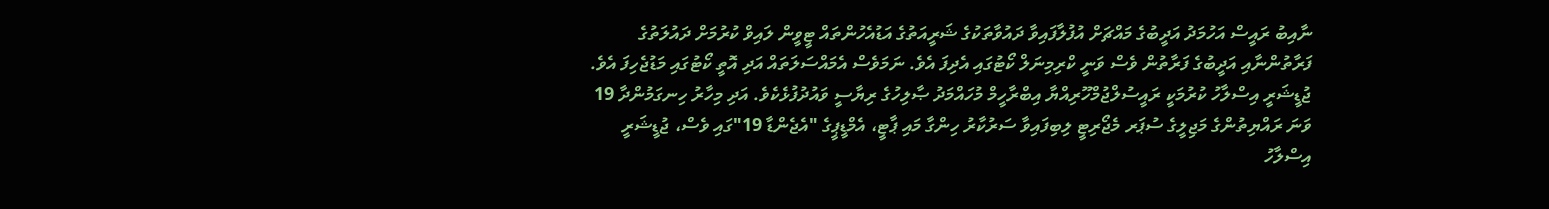ނާއިބު ރައީސް އަހުމަދު އަދީބުގެ މައްޗަށް އުފުލާފައިވާ ދައުވާތަކުގެ ޝަރީއަތުގެ އަޑުއެހުންތައް ޓީވީން ލައިވް ކުރުމަށް ދައުލަތުގެ ފަރާތުންނާއި އަދީބުގެ ފަރާތުން ވެސް ވަނީ ކްރިމިނަލް ކޯޓުގައި އެދިފަ އެވެ. ނަމަވެސް އެމައްސަލަތައް އަދި އޮތީ ކޯޓުގައި މަޑުޖެހިފަ އެވެ.
ޖުޑީޝަރީ އިސްލާހު ކުރުމަކީ ރައީސުލްޖުމްހޫރިއްޔާ އިބްރާހީމް މުހައްމަދު ޞާލިހުގެ ރިޔާސީ ވައުދުފުޅެކެވެ. އަދި މިހާރު ހިނގަމުންދާ 19 ވަނަ ރައްޔިތުންގެ މަޖިލީގެ ސުޕަރ މެޖޯރިޓީ ލިބިފައިވާ ސަރުކާރު ހިންގާ މައި ޕާޓީ، އެމްޑީޕީގެ "އެޖެންޑާ 19"ގައި ވެސް، ޖުޑީޝަރީ އިސްލާހު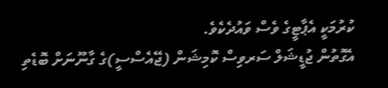ކުރުމަކީ އެޕާޓީގެ ވެސް ވައުދެކެވެ.
އެގޮތުން ޖުޑީޝަލް ސަރވިސް ކޮމިޝަން (ޖޭއެސްސީ)ގެ ގާނޫނަށް ބޮޑެތި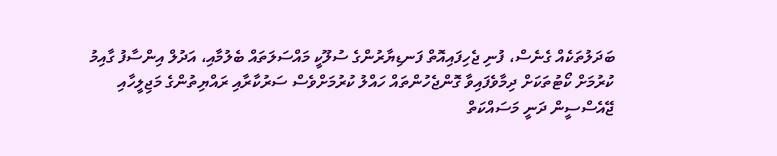ބަދަލުތަކެއް ގެނެސް، ފުނި ޖެހިފައިއޮތް ފަނޑިޔާރުންގެ ސުލޫކީ މައްސަލަތައް ބެލުމާއި، އަދުލް އިންސާފު ގާއިމު ކުރުމަށް ކޯޓުތަކަށް ދިމާވެފައިވާ ގޮންޖެހުންތައް ހައްލު ކުރުމަށްވެސް ސަރުކާރާއި ރައްޔިތުންގެ މަޖިލީހާއި ޖޭއެސްސީން ދަނީ މަސައްކަތް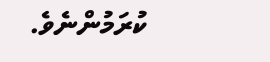ކުރަމުންނެވެ.